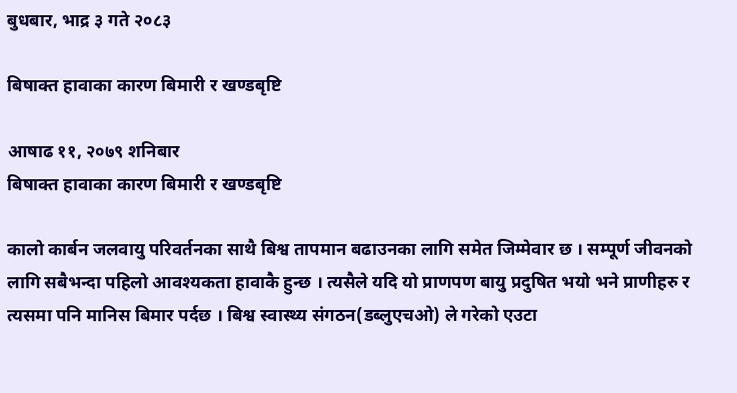बुधबार, भाद्र ३ गते २०८३

बिषाक्त हावाका कारण बिमारी र खण्डबृष्टि

आषाढ ११, २०७९ शनिबार
बिषाक्त हावाका कारण बिमारी र खण्डबृष्टि

कालो कार्बन जलवायु परिवर्तनका साथै बिश्व तापमान बढाउनका लागि समेत जिम्मेवार छ । सम्पूर्ण जीवनको लागि सबैभन्दा पहिलो आवश्यकता हावाकै हुन्छ । त्यसैले यदि यो प्राणपण बायु प्रदुषित भयो भने प्राणीहरु र त्यसमा पनि मानिस बिमार पर्दछ । बिश्व स्वास्थ्य संगठन(डब्लुएचओ) ले गरेको एउटा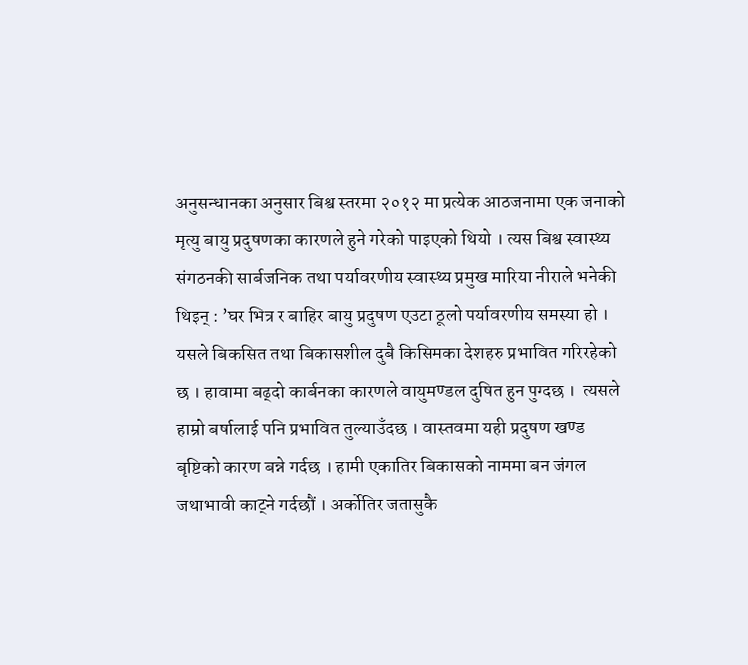अनुसन्धानका अनुसार बिश्व स्तरमा २०१२ मा प्रत्येक आठजनामा एक जनाको मृत्यु बायु प्रदुषणका कारणले हुने गरेको पाइएको थियो । त्यस बिश्व स्वास्थ्य संगठनकी सार्बजनिक तथा पर्यावरणीय स्वास्थ्य प्रमुख मारिया नीराले भनेकी थिइन् : ’घर भित्र र बाहिर बायु प्रदुषण एउटा ठूलो पर्यावरणीय समस्या हो । यसले बिकसित तथा बिकासशील दुबै किसिमका देशहरु प्रभावित गरिरहेको छ । हावामा बढ्दो कार्बनका कारणले वायुमण्डल दुषित हुन पुग्दछ ।  त्यसले हाम्रो बर्षालाई पनि प्रभावित तुल्याउँदछ । वास्तवमा यही प्रदुषण खण्ड बृष्टिको कारण बन्ने गर्दछ । हामी एकातिर बिकासको नाममा बन जंगल जथाभावी काट्ने गर्दछौं । अर्कोतिर जतासुकै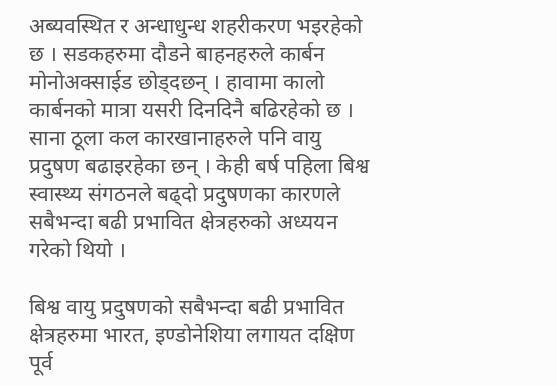अब्यवस्थित र अन्धाधुन्ध शहरीकरण भइरहेको छ । सडकहरुमा दौडने बाहनहरुले कार्बन मोनोअक्साईड छोड्दछन् । हावामा कालो कार्बनको मात्रा यसरी दिनदिनै बढिरहेको छ । साना ठूला कल कारखानाहरुले पनि वायु प्रदुषण बढाइरहेका छन् । केही बर्ष पहिला बिश्व स्वास्थ्य संगठनले बढ्दो प्रदुषणका कारणले सबैभन्दा बढी प्रभावित क्षेत्रहरुको अध्ययन गरेको थियो ।

बिश्व वायु प्रदुषणको सबैभन्दा बढी प्रभावित क्षेत्रहरुमा भारत, इण्डोनेशिया लगायत दक्षिण पूर्व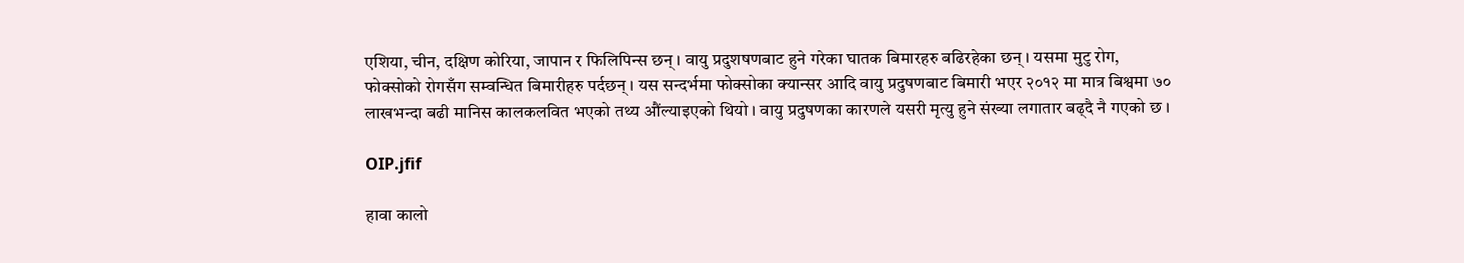एशिया, चीन, दक्षिण कोरिया, जापान र फिलिपिन्स छन् । वायु प्रदुशषणबाट हुने गरेका घातक बिमारहरु बढिरहेका छन् । यसमा मुटु रोग, फोक्सोको रोगसँग सम्वन्धित बिमारीहरु पर्दछन् । यस सन्दर्भमा फोक्सोका क्यान्सर आदि वायु प्रदुषणबाट बिमारी भएर २०१२ मा मात्र बिश्वमा ७० लाखभन्दा बढी मानिस कालकलवित भएको तथ्य औंल्याइएको थियो । वायु प्रदुषणका कारणले यसरी मृत्यु हुने संख्या लगातार बढ्दै नै गएको छ ।

OIP.jfif

हावा कालो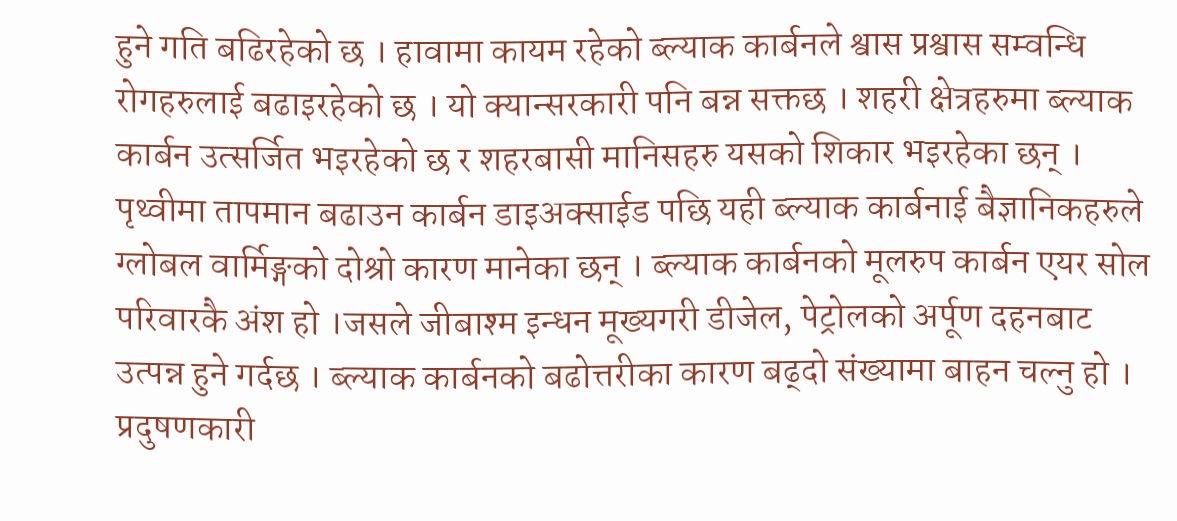हुने गति बढिरहेको छ । हावामा कायम रहेको ब्ल्याक कार्बनले श्वास प्रश्वास सम्वन्धि रोगहरुलाई बढाइरहेको छ । यो क्यान्सरकारी पनि बन्न सक्तछ । शहरी क्षेत्रहरुमा ब्ल्याक कार्बन उत्सर्जित भइरहेको छ र शहरबासी मानिसहरु यसको शिकार भइरहेका छन् । पृथ्वीमा तापमान बढाउन कार्बन डाइअक्साईड पछि यही ब्ल्याक कार्बनाई बैज्ञानिकहरुले ग्लोबल वार्मिङ्गको दोश्रो कारण मानेका छन् । ब्ल्याक कार्बनको मूलरुप कार्बन एयर सोल परिवारकै अंश हो ।जसले जीबाश्म इन्धन मूख्यगरी डीजेल, पेट्रोलको अर्पूण दहनबाट उत्पन्न हुने गर्दछ । ब्ल्याक कार्बनको बढोत्तरीका कारण बढ्दो संख्यामा बाहन चल्नु हो । प्रदुषणकारी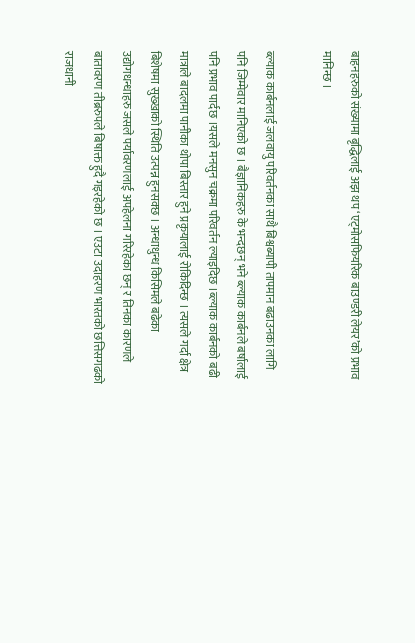बाहनहरुको संख्यामा बृद्धिलाई अझ थप ‘एट्मोसफियरिक बाउण्डरी लेयर’को प्रभाव मानिन्छ ।

ब्ल्याक कार्बनलाई जलवायु परिवर्तनका साथै बिश्वब्यापी तापमान बढाउनका लागि पनि जिम्मेवार मानिएको छ । बैज्ञानिकहरु के भन्दछन् भने ब्ल्याक कार्बनले बर्षालाई पनि प्रभाव पार्दछ ।यसले मनसुन चक्रमा परिवर्तन ल्याइदिछ ।ब्ल्याक कार्बनको बढी मात्राले बादलमा पानीका थोपा बिस्तार हुने प्रकृयालाई रोकिदिन्छ । त्यसले गर्दा क्षेत्र बिशेषमा सुख्खाको स्थिति उत्पन्न हुनसक्छ । अन्धाधुन्ध किसिमले बढेका उद्योगधन्धाहरु जसले पर्यावरणलाई अपहेलना गरिरहेका छन् र तिनका कारणले बातावरण तीब्ररुपले बिषाक्त हुदै गइरहेको छ । एउटा उदाहरण भारतको छत्तिसगढको राजधानी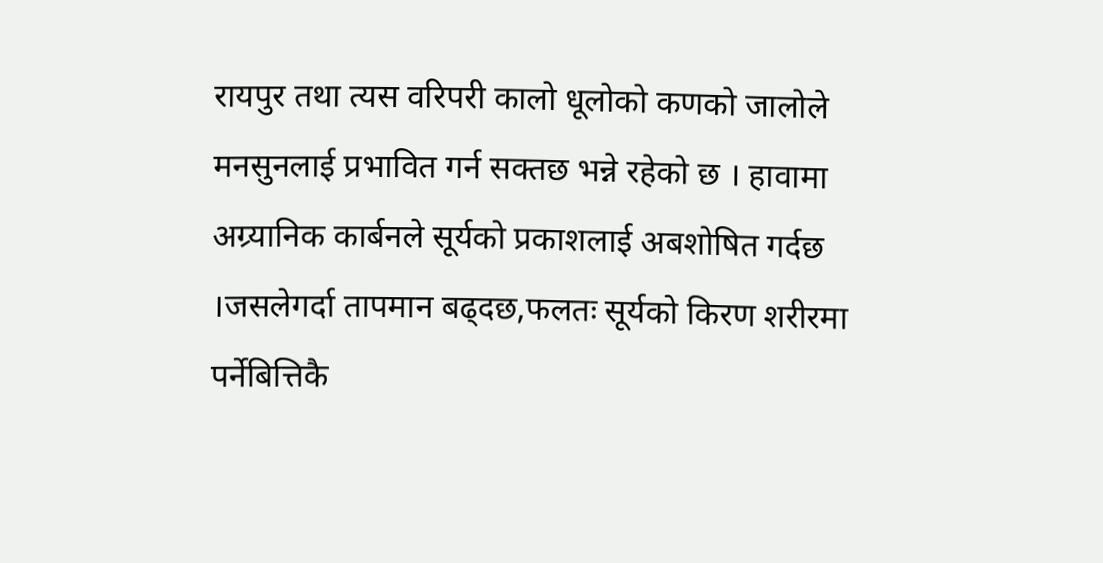रायपुर तथा त्यस वरिपरी कालो धूलोको कणको जालोले मनसुनलाई प्रभावित गर्न सक्तछ भन्ने रहेको छ । हावामा अग्र्यानिक कार्बनले सूर्यको प्रकाशलाई अबशोषित गर्दछ ।जसलेगर्दा तापमान बढ्दछ,फलतः सूर्यको किरण शरीरमा पर्नेबित्तिकै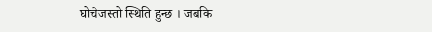घोचेजस्तो स्थिति हुन्छ । जबकि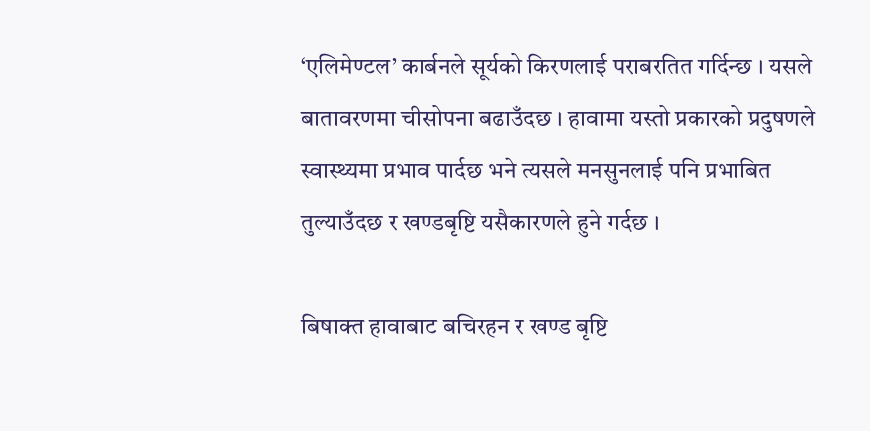‘एलिमेण्टल’ कार्बनले सूर्यको किरणलाई पराबरतित गर्दिन्छ । यसले बातावरणमा चीसोपना बढाउँदछ । हावामा यस्तो प्रकारको प्रदुषणले स्वास्थ्यमा प्रभाव पार्दछ भने त्यसले मनसुनलाई पनि प्रभाबित तुल्याउँदछ र खण्डबृष्टि यसैकारणले हुने गर्दछ ।

बिषाक्त हावाबाट बचिरहन र खण्ड बृष्टि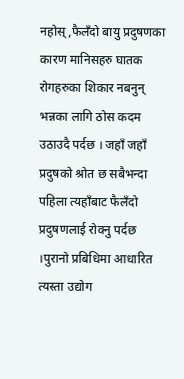नहोस्,फैलँदो बायु प्रदुषणका कारण मानिसहरु घातक रोगहरुका शिकार नबनुन् भन्नका लागि ठोस कदम उठाउदै पर्दछ । जहाँ जहाँ प्रदुषको श्रोत छ सबैभन्दा पहिला त्यहाँबाट फैलँदो प्रदुषणलाई रोक्नु पर्दछ ।पुरानो प्रबिधिमा आधारित त्यस्ता उद्योग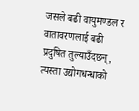जसले बढी वायुमण्डल र वातावरणलाई बढी प्रदुषित तुल्याउँदछन्, त्यस्ता उद्योगधन्धाको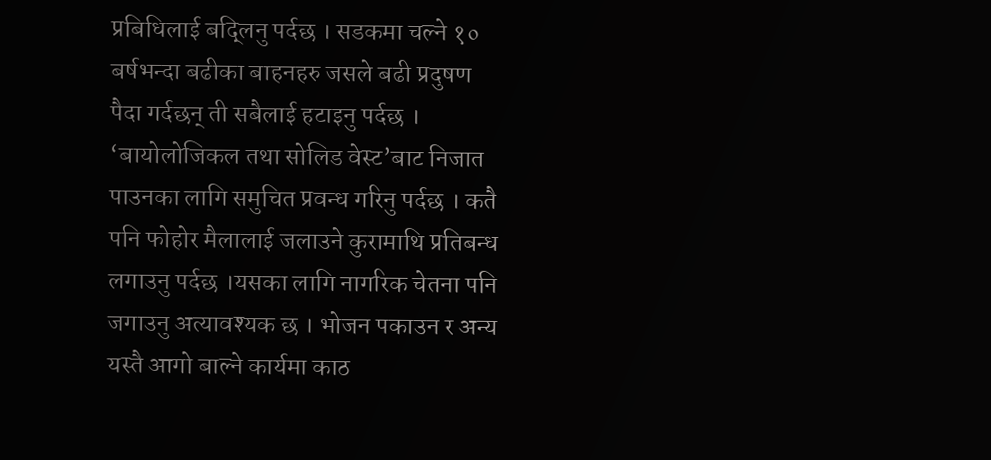प्रबिधिलाई बद्लिनु पर्दछ । सडकमा चल्ने १० बर्षभन्दा बढीका बाहनहरु जसले बढी प्रदुषण पैदा गर्दछन् ती सबैलाई हटाइनु पर्दछ । ‘बायोलोजिकल तथा सोलिड वेस्ट’बाट निजात पाउनका लागि समुचित प्रवन्ध गरिनु पर्दछ । कतै पनि फोहोर मैलालाई जलाउने कुरामाथि प्रतिबन्ध लगाउनु पर्दछ ।यसका लागि नागरिक चेतना पनि जगाउनु अत्यावश्यक छ । भोजन पकाउन र अन्य यस्तै आगो बाल्ने कार्यमा काठ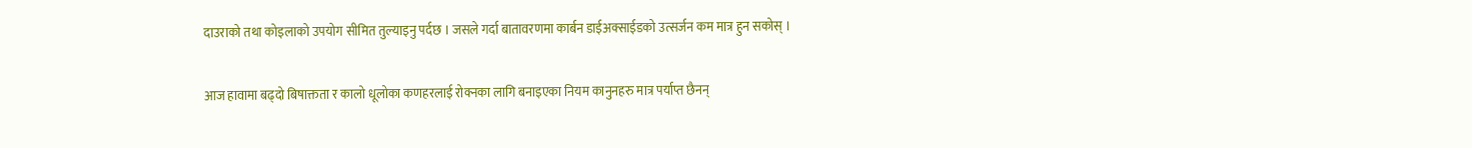दाउराको तथा कोइलाको उपयोग सीमित तुल्याइनु पर्दछ । जसले गर्दा बातावरणमा कार्बन डाईअक्साईडको उत्सर्जन कम मात्र हुन सकोस् ।

आज हावामा बढ्दो बिषाक्तता र कालो धूलोका कणहरलाई रोक्नका लागि बनाइएका नियम कानुनहरु मात्र पर्याप्त छैनन्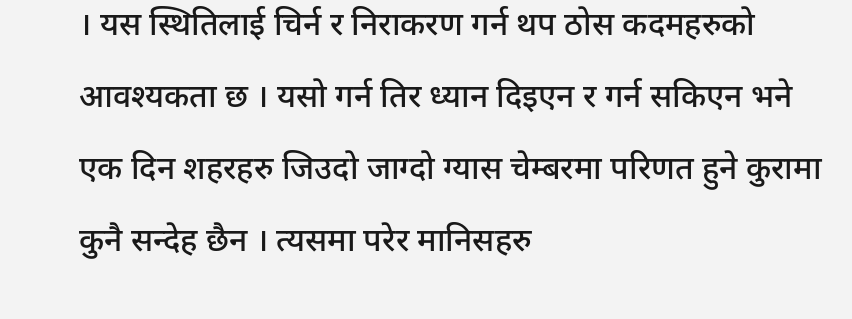। यस स्थितिलाई चिर्न र निराकरण गर्न थप ठोस कदमहरुको आवश्यकता छ । यसो गर्न तिर ध्यान दिइएन र गर्न सकिएन भने एक दिन शहरहरु जिउदो जाग्दो ग्यास चेम्बरमा परिणत हुने कुरामा कुनै सन्देह छैन । त्यसमा परेर मानिसहरु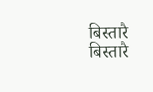बिस्तारै बिस्तारै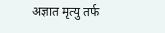अज्ञात मृत्यु तर्फ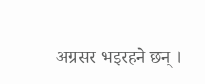अग्रसर भइरहने छन् ।